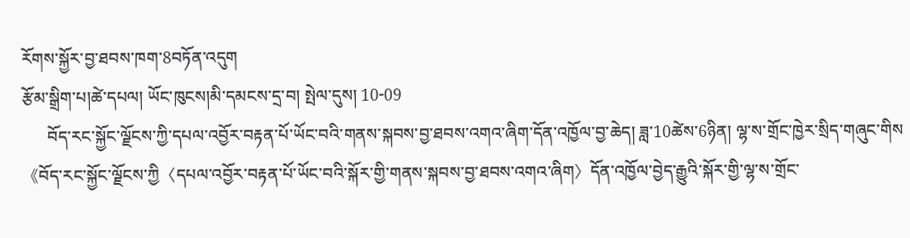རོགས་སྐྱོར་བྱ་ཐབས་ཁག་8བཏོན་འདུག
རྩོམ་སྒྲིག་པ།ཚེ་དཔལ། ཡོང་ཁུངས།མི་དམངས་དྲ་བ། སྤེལ་དུས། 10-09
      བོད་རང་སྐྱོང་ལྗོངས་ཀྱི་དཔལ་འབྱོར་བརྟན་པོ་ཡོང་བའི་གནས་སྐབས་བྱ་ཐབས་འགའ་ཞིག་དོན་འཁྱོལ་བྱ་ཆེད། ཟླ་10ཚེས་6ཉིན། ལྷ་ས་གྲོང་ཁྱེར་སྲིད་གཞུང་གིས《བོད་རང་སྐྱོང་ལྗོངས་ཀྱི〈དཔལ་འབྱོར་བརྟན་པོ་ཡོང་བའི་སྐོར་གྱི་གནས་སྐབས་བྱ་ཐབས་འགའ་ཞིག〉དོན་འཁྱོལ་བྱེད་རྒྱུའི་སྐོར་གྱི་ལྷ་ས་གྲོང་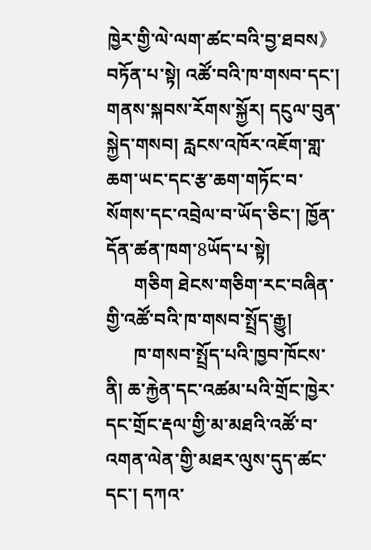ཁྱེར་གྱི་ལེ་ལག་ཚང་བའི་བྱ་ཐབས》བཏོན་པ་སྟེ། འཚོ་བའི་ཁ་གསབ་དང་། གནས་སྐབས་རོགས་སྐྱོར། དངུལ་བུན་སྐྱེད་གསབ། རླངས་འཁོར་འཇོག་གླ་ཆག་ཡང་དང་རྩ་ཆག་གཏོང་བ་སོགས་དང་འབྲེལ་བ་ཡོད་ཅིང་། ཁྱོན་དོན་ཚན་ཁག་8ཡོད་པ་སྟེ།
      གཅིག ཐེངས་གཅིག་རང་བཞིན་གྱི་འཚོ་བའི་ཁ་གསབ་སྤྲོད་རྒྱུ།
      ཁ་གསབ་སྤྲོད་པའི་ཁྱབ་ཁོངས་ནི། ཆ་རྐྱེན་དང་འཚམ་པའི་གྲོང་ཁྱེར་དང་གྲོང་རྡལ་གྱི་མ་མཐའི་འཚོ་བ་འགན་ལེན་གྱི་མཐར་ལུས་དུད་ཚང་དང་། དཀའ་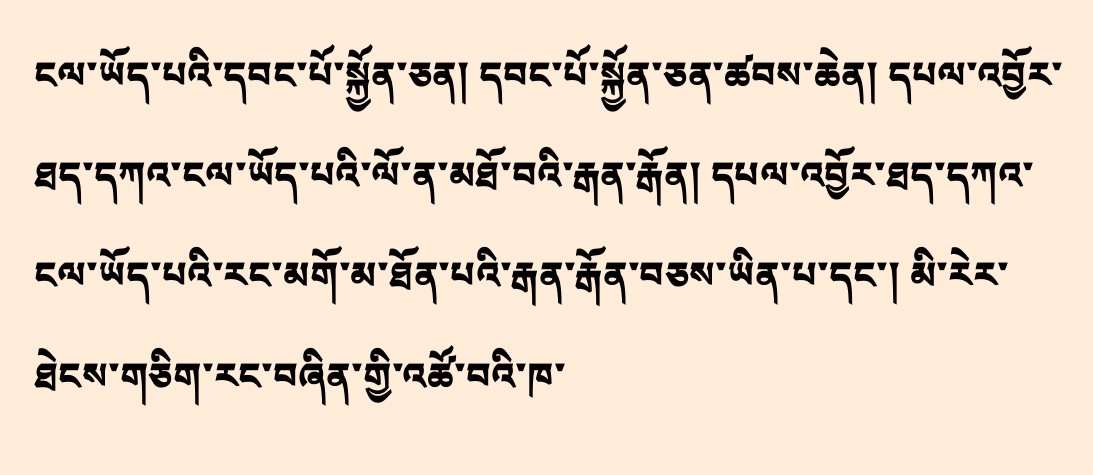ངལ་ཡོད་པའི་དབང་པོ་སྐྱོན་ཅན། དབང་པོ་སྐྱོན་ཅན་ཚབས་ཆེན། དཔལ་འབྱོར་ཐད་དཀའ་ངལ་ཡོད་པའི་ལོ་ན་མཐོ་བའི་རྒན་རྒོན། དཔལ་འབྱོར་ཐད་དཀའ་ངལ་ཡོད་པའི་རང་མགོ་མ་ཐོན་པའི་རྒན་རྒོན་བཅས་ཡིན་པ་དང་། མི་རེར་ཐེངས་གཅིག་རང་བཞིན་གྱི་འཚོ་བའི་ཁ་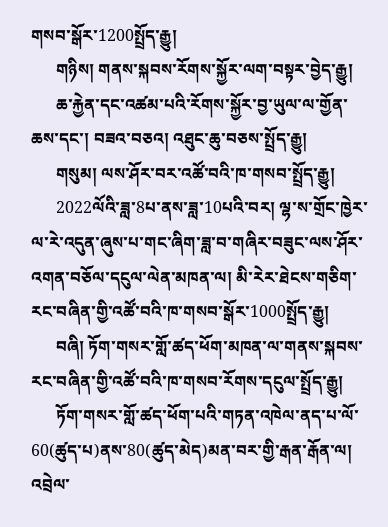གསབ་སྒོར་1200སྤྲོད་རྒྱུ།
      གཉིས། གནས་སྐབས་རོགས་སྐྱོར་ལག་བསྟར་བྱེད་རྒྱུ།
      ཆ་རྐྱེན་དང་འཚམ་པའི་རོགས་སྐྱོར་བྱ་ཡུལ་ལ་གྱོན་ཆས་དང་། བཟའ་བཅའ། འཐུང་ཆུ་བཅས་སྤྲོད་རྒྱུ།
      གསུམ། ལས་ཤོར་བར་འཚོ་བའི་ཁ་གསབ་སྤྲོད་རྒྱུ།
      2022ལོའི་ཟླ་8པ་ནས་ཟླ་10པའི་བར། ལྷ་ས་གྲོང་ཁྱེར་ལ་རེ་འདུན་ཞུས་པ་གང་ཞིག་ཟླ་བ་གཞིར་བཟུང་ལས་ཤོར་འགན་བཅོལ་དངུལ་ལེན་མཁན་ལ། མི་རེར་ཐེངས་གཅིག་རང་བཞིན་གྱི་འཚོ་བའི་ཁ་གསབ་སྒོར་1000སྤྲོད་རྒྱུ།
      བཞི། ཏོག་གསར་གློ་ཚད་ཕོག་མཁན་ལ་གནས་སྐབས་རང་བཞིན་གྱི་འཚོ་བའི་ཁ་གསབ་རོགས་དངུལ་སྤྲོད་རྒྱུ།
      ཏོག་གསར་གློ་ཚད་ཕོག་པའི་གཏན་འཁེལ་ནད་པ་ལོ་60(ཚུད་པ)ནས་80(ཚུད་མེད)མན་བར་གྱི་རྒན་རྒོན་ལ། འབྲེལ་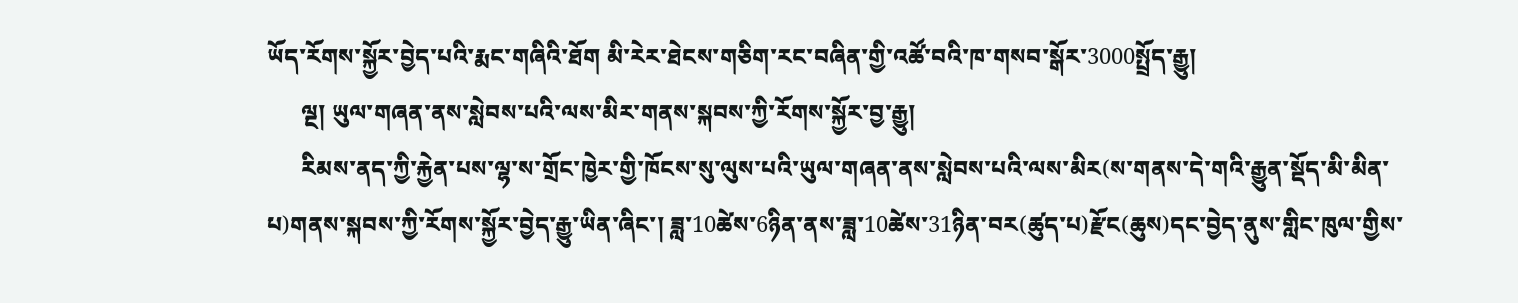ཡོད་རོགས་སྐྱོར་བྱེད་པའི་རྨང་གཞིའི་ཐོག མི་རེར་ཐེངས་གཅིག་རང་བཞིན་གྱི་འཚོ་བའི་ཁ་གསབ་སྒོར་3000སྤྲོད་རྒྱུ།
      ལྔ། ཡུལ་གཞན་ནས་སླེབས་པའི་ལས་མིར་གནས་སྐབས་ཀྱི་རོགས་སྐྱོར་བྱ་རྒྱུ།
      རིམས་ནད་ཀྱི་རྐྱེན་པས་ལྷ་ས་གྲོང་ཁྱེར་གྱི་ཁོངས་སུ་ལུས་པའི་ཡུལ་གཞན་ནས་སླེབས་པའི་ལས་མིར(ས་གནས་དེ་གའི་རྒྱུན་སྡོད་མི་མིན་པ)གནས་སྐབས་ཀྱི་རོགས་སྐྱོར་བྱེད་རྒྱུ་ཡིན་ཞིང་། ཟླ་10ཚེས་6ཉིན་ནས་ཟླ་10ཚེས་31ཉིན་བར(ཚུད་པ)རྫོང(ཆུས)དང་བྱེད་ནུས་གླིང་ཁུལ་གྱིས་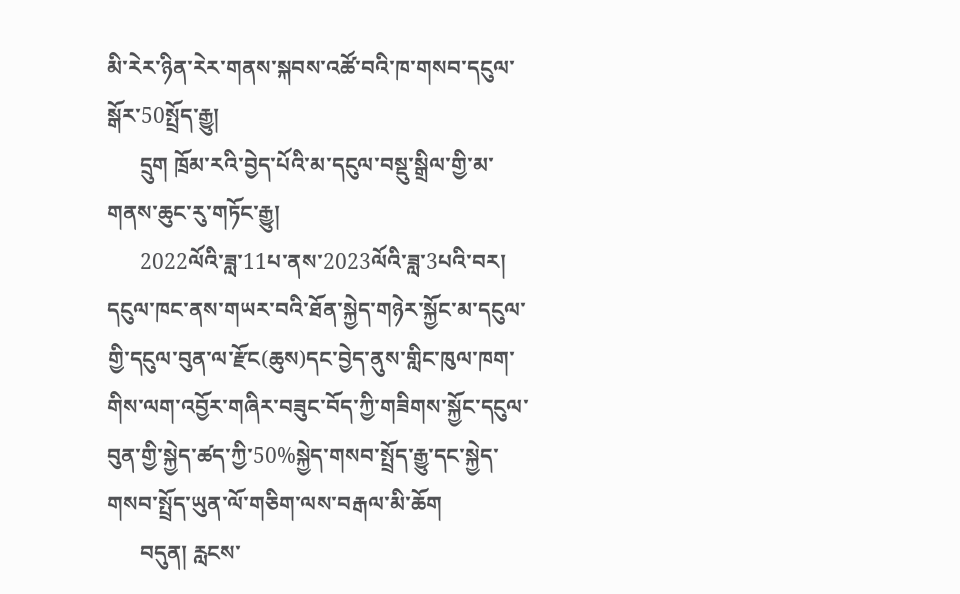མི་རེར་ཉིན་རེར་གནས་སྐབས་འཚོ་བའི་ཁ་གསབ་དངུལ་སྒོར་50སྤྲོད་རྒྱུ།
      དྲུག ཁྲོམ་རའི་བྱེད་པོའི་མ་དངུལ་བསྡུ་སྒྲིལ་གྱི་མ་གནས་ཆུང་རུ་གཏོང་རྒྱུ།
      2022ལོའི་ཟླ་11པ་ནས་2023ལོའི་ཟླ་3པའི་བར། དངུལ་ཁང་ནས་གཡར་བའི་ཐོན་སྐྱེད་གཉེར་སྐྱོང་མ་དངུལ་གྱི་དངུལ་བུན་ལ་རྫོང(ཆུས)དང་བྱེད་ནུས་གླིང་ཁུལ་ཁག་གིས་ལག་འབྱོར་གཞིར་བཟུང་བོད་ཀྱི་གཟིགས་སྐྱོང་དངུལ་བུན་གྱི་སྐྱེད་ཚད་ཀྱི་50%སྐྱེད་གསབ་སྤྲོད་རྒྱུ་དང་སྐྱེད་གསབ་སྤྲོད་ཡུན་ལོ་གཅིག་ལས་བརྒལ་མི་ཆོག
      བདུན། རླངས་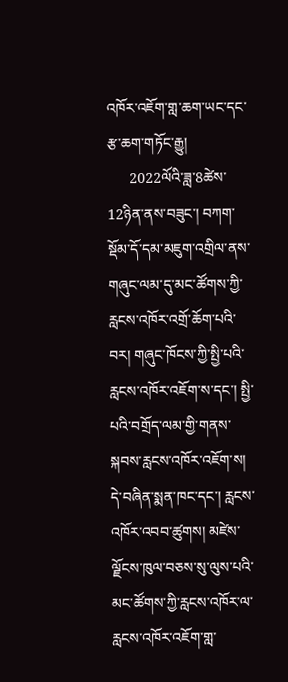འཁོར་འཇོག་གླ་ཆག་ཡང་དང་རྩ་ཆག་གཏོང་རྒྱུ།
      2022ལོའི་ཟླ་8ཚེས་12ཉིན་ནས་བཟུང་། བཀག་སྡོམ་དོ་དམ་མཇུག་འགྲིལ་ནས་གཞུང་ལམ་དུ་མང་ཚོགས་ཀྱི་རླངས་འཁོར་འགྲོ་ཆོག་པའི་བར། གཞུང་ཁོངས་ཀྱི་སྤྱི་པའི་རླངས་འཁོར་འཇོག་ས་དང་། སྤྱི་པའི་བགྲོད་ལམ་གྱི་གནས་སྐབས་རླངས་འཁོར་འཇོག་ས། དེ་བཞིན་སྨན་ཁང་དང་། རླངས་འཁོར་འབབ་ཚུགས། མཛེས་ལྗོངས་ཁུལ་བཅས་སུ་ལུས་པའི་མང་ཚོགས་ཀྱི་རླངས་འཁོར་ལ་རླངས་འཁོར་འཇོག་གླ་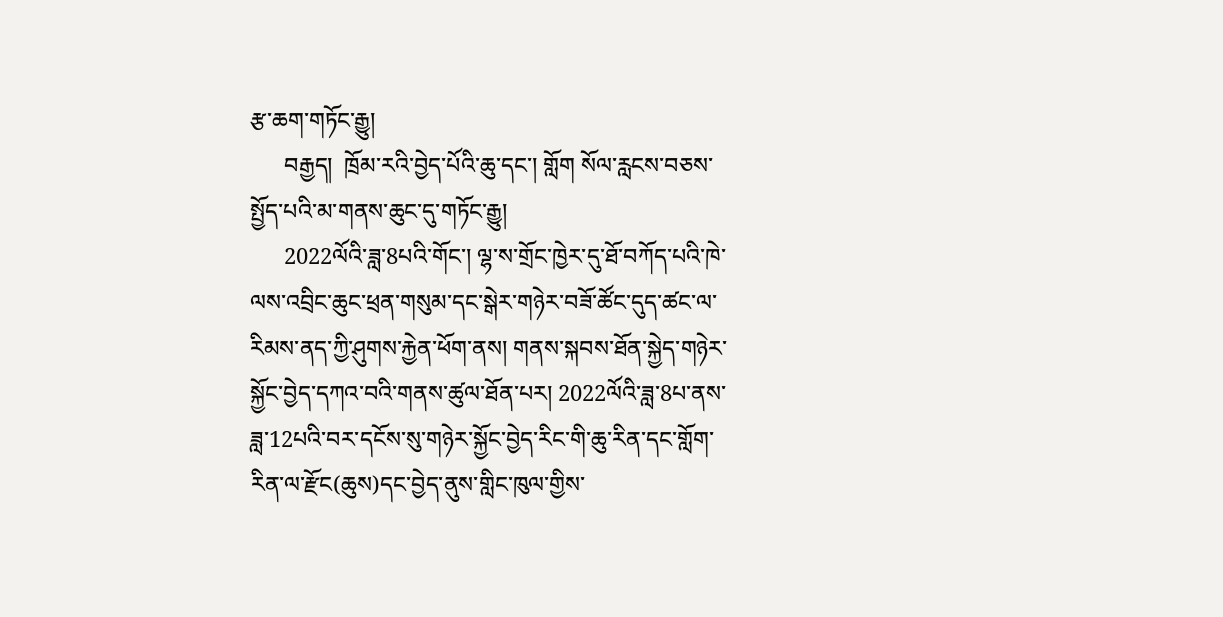རྩ་ཆག་གཏོང་རྒྱུ།
      བརྒྱད།  ཁྲོམ་རའི་བྱེད་པོའི་ཆུ་དང་། གློག སོལ་རླངས་བཅས་སྤྱོད་པའི་མ་གནས་ཆུང་དུ་གཏོང་རྒྱུ།
      2022ལོའི་ཟླ་8པའི་གོང་། ལྷ་ས་གྲོང་ཁྱེར་དུ་ཐོ་བཀོད་པའི་ཁེ་ལས་འབྲིང་ཆུང་ཕྲན་གསུམ་དང་སྒེར་གཉེར་བཟོ་ཚོང་དུད་ཚང་ལ་རིམས་ནད་ཀྱི་ཤུགས་རྐྱེན་ཕོག་ནས། གནས་སྐབས་ཐོན་སྐྱེད་གཉེར་སྐྱོང་བྱེད་དཀའ་བའི་གནས་ཚུལ་ཐོན་པར། 2022ལོའི་ཟླ་8པ་ནས་ཟླ་12པའི་བར་དངོས་སུ་གཉེར་སྐྱོང་བྱེད་རིང་གི་ཆུ་རིན་དང་གློག་རིན་ལ་རྫོང(ཆུས)དང་བྱེད་ནུས་གླིང་ཁུལ་གྱིས་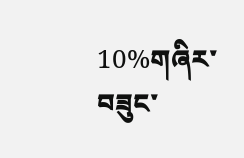10%གཞིར་བཟུང་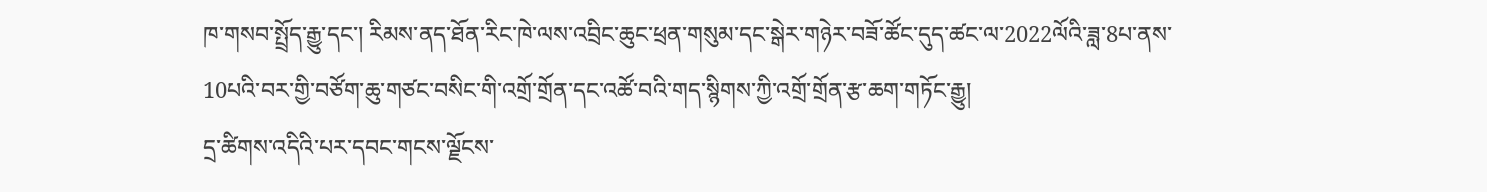ཁ་གསབ་སྤྲོད་རྒྱུ་དང་། རིམས་ནད་ཐོན་རིང་ཁེ་ལས་འབྲིང་ཆུང་ཕྲན་གསུམ་དང་སྒེར་གཉེར་བཟོ་ཚོང་དུད་ཚང་ལ་2022ལོའི་ཟླ་8པ་ནས་10པའི་བར་གྱི་བཙོག་ཆུ་གཙང་བསིང་གི་འགྲོ་གྲོན་དང་འཚོ་བའི་གད་སྙིགས་ཀྱི་འགྲོ་གྲོན་རྩ་ཆག་གཏོང་རྒྱུ།
དྲ་ཚིགས་འདིའི་པར་དབང་གངས་ལྗོངས་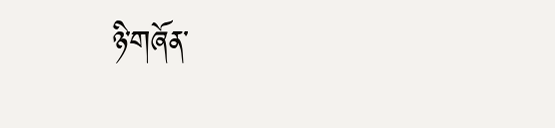ཉི་གཞོན་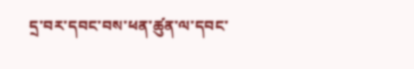དྲ་བར་དབང་བས་ཕན་ཚུན་ལ་དབང་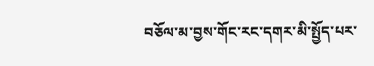བཅོལ་མ་བྱས་གོང་རང་དགར་མི་སྤྱོད་པར་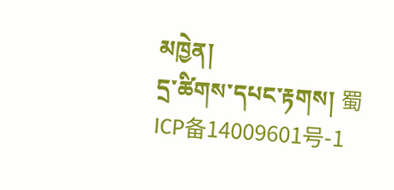མཁྱེན།
དྲ་ཚིགས་དཔང་རྟགས། 蜀ICP备14009601号-1